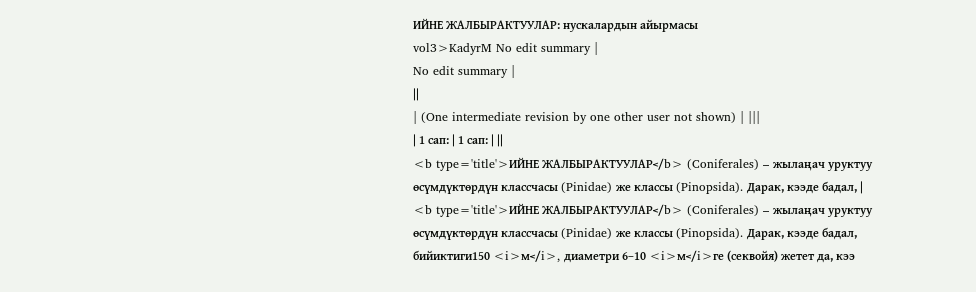ИЙНЕ ЖАЛБЫРАКТУУЛАР: нускалардын айырмасы
vol3>KadyrM No edit summary |
No edit summary |
||
| (One intermediate revision by one other user not shown) | |||
| 1 сап: | 1 сап: | ||
<b type='title'>ИЙНЕ ЖАЛБЫРАКТУУЛАР</b> (Coniferales) – жылаңач уруктуу өсүмдүктөрдүн классчасы (Pinidae) же классы (Pinopsida). Дарак, кээде бадал, | <b type='title'>ИЙНЕ ЖАЛБЫРАКТУУЛАР</b> (Coniferales) – жылаңач уруктуу өсүмдүктөрдүн классчасы (Pinidae) же классы (Pinopsida). Дарак, кээде бадал, бийиктиги150 <i>м</i>, диаметри 6–10 <i>м</i>ге (секвойя) жетет да, кээ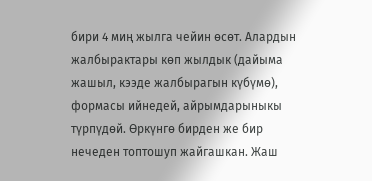бири 4 миң жылга чейин өсөт. Алардын жалбырактары көп жылдык (дайыма жашыл, кээде жалбырагын күбүмө), формасы ийнедей, айрымдарыныкы түрпүдөй. Өркүнгө бирден же бир нечеден топтошуп жайгашкан. Жаш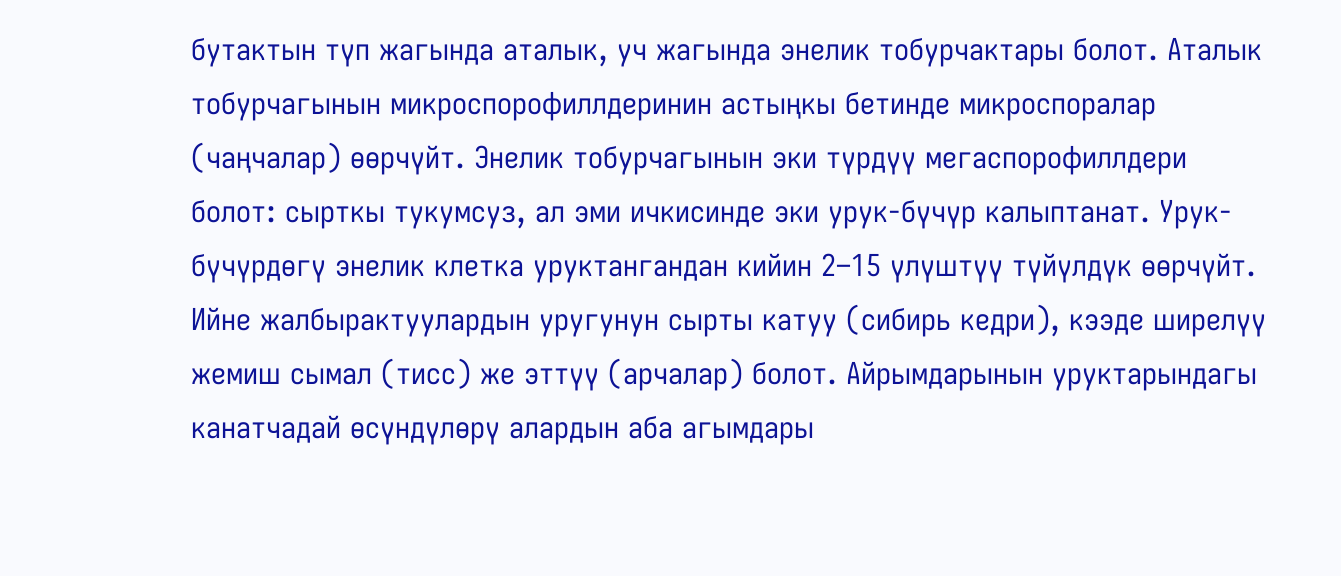бутактын түп жагында аталык, уч жагында энелик тобурчактары болот. Аталык тобурчагынын микроспорофиллдеринин астыңкы бетинде микроспоралар (чаңчалар) өөрчүйт. Энелик тобурчагынын эки түрдүү мегаспорофиллдери болот: сырткы тукумсуз, ал эми ичкисинде эки урук-бүчүр калыптанат. Урук-бүчүрдөгү энелик клетка уруктангандан кийин 2–15 үлүштүү түйүлдүк өөрчүйт. Ийне жалбырактуулардын уругунун сырты катуу (сибирь кедри), кээде ширелүү жемиш сымал (тисс) же эттүү (арчалар) болот. Айрымдарынын уруктарындагы канатчадай өсүндүлөрү алардын аба агымдары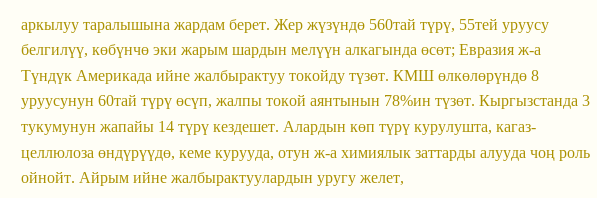аркылуу таралышына жардам берет. Жер жүзүндө 560тай түрү, 55тей уруусу белгилүү, көбүнчө эки жарым шардын мелүүн алкагында өсөт; Евразия ж-а Түндүк Америкада ийне жалбырактуу токойду түзөт. КМШ өлкөлөрүндө 8 уруусунун 60тай түрү өсүп, жалпы токой аянтынын 78%ин түзөт. Кыргызстанда 3 тукумунун жапайы 14 түрү кездешет. Алардын көп түрү курулушта, кагаз-целлюлоза өндүрүүдө, кеме курууда, отун ж-а химиялык заттарды алууда чоң роль ойнойт. Айрым ийне жалбырактуулардын уругу желет,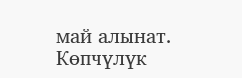май алынат. Көпчүлүк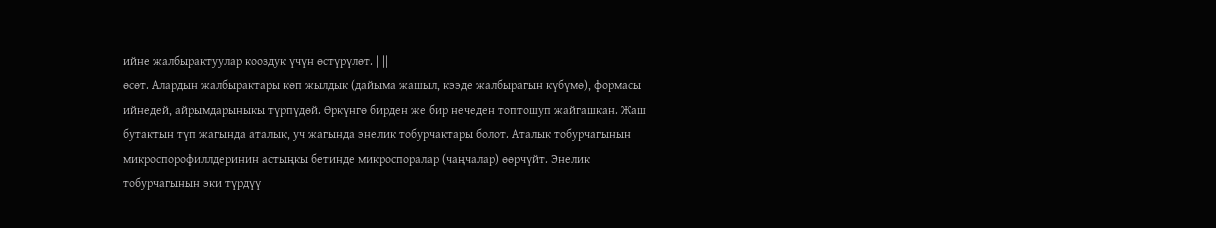ийне жалбырактуулар кооздук үчүн өстүрүлөт. | ||
өсөт. Алардын жалбырактары көп жылдык (дайыма жашыл, кээде жалбырагын күбүмө), формасы ийнедей, айрымдарыныкы түрпүдөй. Өркүнгө бирден же бир нечеден топтошуп жайгашкан. Жаш бутактын түп жагында аталык, уч жагында энелик тобурчактары болот. Аталык тобурчагынын микроспорофиллдеринин астыңкы бетинде микроспоралар (чаңчалар) өөрчүйт. Энелик тобурчагынын эки түрдүү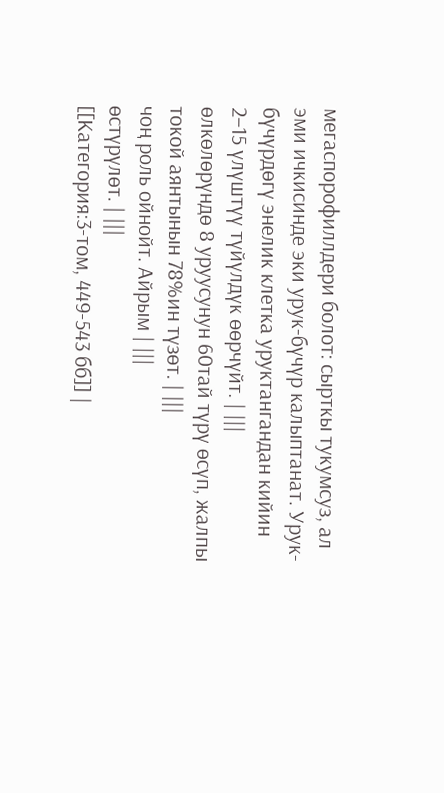мегаспорофиллдери болот: сырткы тукумсуз, ал эми ичкисинде эки урук-бүчүр калыптанат. Урук-бүчүрдөгү энелик клетка уруктангандан кийин 2–15 үлүштүү түйүлдүк өөрчүйт. | |||
өлкөлөрүндө 8 уруусунун 60тай түрү өсүп, жалпы токой аянтынын 78%ин түзөт. | |||
чоң роль ойнойт. Айрым | |||
өстүрүлөт. | |||
[[Категория:3-том, 449-543 бб]] |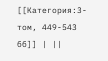[[Категория:3-том, 449-543 бб]] | ||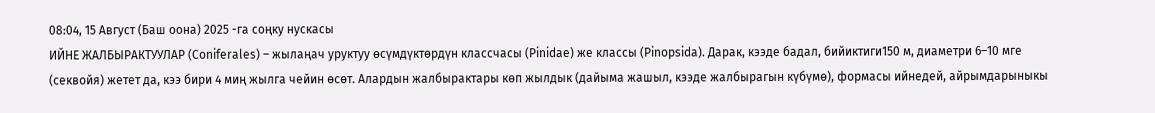08:04, 15 Август (Баш оона) 2025 -га соңку нускасы
ИЙНЕ ЖАЛБЫРАКТУУЛАР (Coniferales) – жылаңач уруктуу өсүмдүктөрдүн классчасы (Pinidae) же классы (Pinopsida). Дарак, кээде бадал, бийиктиги150 м, диаметри 6–10 мге (секвойя) жетет да, кээ бири 4 миң жылга чейин өсөт. Алардын жалбырактары көп жылдык (дайыма жашыл, кээде жалбырагын күбүмө), формасы ийнедей, айрымдарыныкы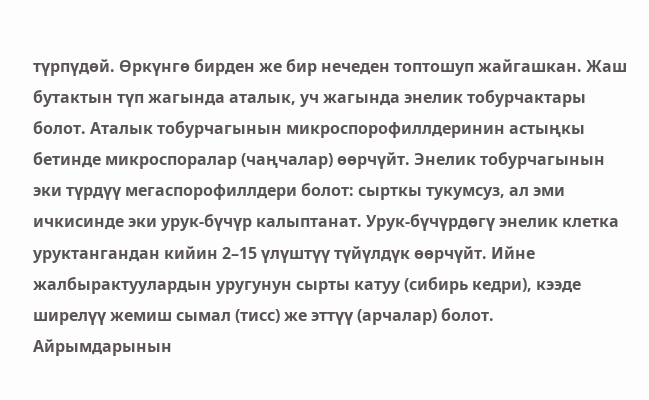түрпүдөй. Өркүнгө бирден же бир нечеден топтошуп жайгашкан. Жаш бутактын түп жагында аталык, уч жагында энелик тобурчактары болот. Аталык тобурчагынын микроспорофиллдеринин астыңкы бетинде микроспоралар (чаңчалар) өөрчүйт. Энелик тобурчагынын эки түрдүү мегаспорофиллдери болот: сырткы тукумсуз, ал эми ичкисинде эки урук-бүчүр калыптанат. Урук-бүчүрдөгү энелик клетка уруктангандан кийин 2–15 үлүштүү түйүлдүк өөрчүйт. Ийне жалбырактуулардын уругунун сырты катуу (сибирь кедри), кээде ширелүү жемиш сымал (тисс) же эттүү (арчалар) болот. Айрымдарынын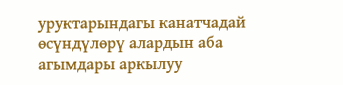уруктарындагы канатчадай өсүндүлөрү алардын аба агымдары аркылуу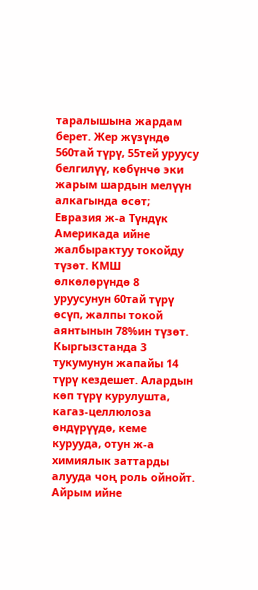таралышына жардам берет. Жер жүзүндө 560тай түрү, 55тей уруусу белгилүү, көбүнчө эки жарым шардын мелүүн алкагында өсөт; Евразия ж-а Түндүк Америкада ийне жалбырактуу токойду түзөт. КМШ өлкөлөрүндө 8 уруусунун 60тай түрү өсүп, жалпы токой аянтынын 78%ин түзөт. Кыргызстанда 3 тукумунун жапайы 14 түрү кездешет. Алардын көп түрү курулушта, кагаз-целлюлоза өндүрүүдө, кеме курууда, отун ж-а химиялык заттарды алууда чоң роль ойнойт. Айрым ийне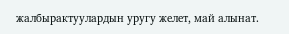жалбырактуулардын уругу желет, май алынат.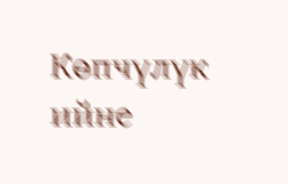Көпчүлүк ийне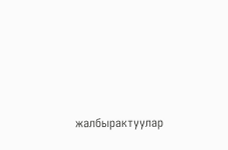жалбырактуулар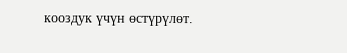кооздук үчүн өстүрүлөт.